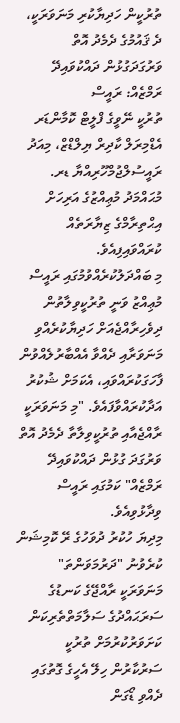ތުރުކީން ހަދިޔާކުރި މަނަވަރަކީ، ދެ ޤައުމުގެ ދެމެދު އޮތް ވަރުގަދަގުޅުން ދައްކުވައިދޭ ރަމްޒެއް: ރައީސް
ތުރުކީ ނޭވީގެ ފްލީޓް ކޮމާންޑަރ އެޑްމިރަލް ކާދިރް ޔިލްޑްޒް، މިއަދު ރައީސުލްޖުމްހޫރިއްޔާ ޑރ. މުޙައްމަދު މުޢިއްޒުގެ އަރިހަށް އިޙްތިރާމްގެ ޒިޔާރަތެއް ކުރައްވައިފިއެވެ.
މި ބައްދަލުކުރެއްވުމުގައި ރައީސް މުޢިއްޒު ވަނީ ތުރުކީވިލާތުން ދިވެހިރާއްޖެއަށް ހަދިޔާކުރެއްވި މަނަވަރާއި ދެއްވާ އެއްބާރުލެއްވުން ފާހަގަކުރައްވައި، އެކަމަށް ޝުކުރު އަދާކުރައްވާފައެވެ. "މި މަނަވަރަކީ ރާއްޖެއާއި ތުރުކީވިލާތާ ދެމެދު އޮތް ވަރުގަދަ ގުޅުން ދައްކުވައިދޭ ރަމްޒެއް" ކަމުގައި ރައީސް ވިދާޅުވިއެވެ.
މިދިޔަ ހުކުރު ދުވަހުގެ ރޭ ކޮމިޝަން ކުރެވުނު "ދަރުމަވަންތަ" މަނަވަރަކީ ރާއްޖޭގެ ކަނޑުގެ ސަރަޙައްދުގެ ސަލާމަތްތެރިކަން ކަށަވަރުކުރުމަށް ތުރުކީ ސަރުކާރުން ހިލޭ އެހީގެ ގޮތުގައި ދެއްވި ޑޯގަން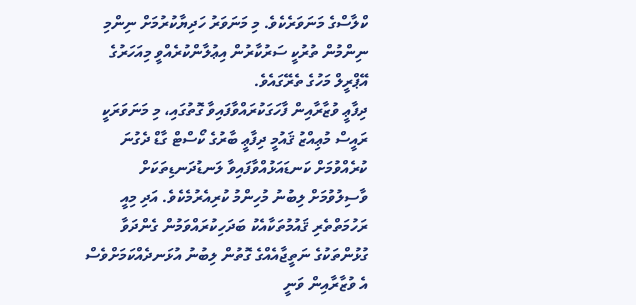ކްލާސްގެ މަނަވަރެކެވެ. މި މަނަވަރު ހަދިޔާކުރުމަށް ނިންމި ނިންމުން ތުރުކީ ސަރުކާރުން އިޢުލާންކުރެއްވީ މިއަހަރުގެ އޭޕްރީލް މަހުގެ ތެރޭގައެވެ.
ދިފާޢީ ވުޒާރާއިން ފާހަގަކުރައްވާފައިވާ ގޮތުގައި، މި މަނަވަރަކީ ރައީސް މުޢިއްޒު ޤައުމީ ދިފާޢީ ބާރުގެ ކޯސްޓް ގާޑް ދެގުނަ ކުރެއްވުމަށް ކަނޑައަޅުއްވާފައިވާ ލަނޑުދަނޑިތަކަށް ވާސިލުވުމަށް ލިބުނު މުހިންމު ކުރިއެރުމެކެވެ. އަދި މިއީ ރަހުމަތްތެރި ޤައުމުތަކާއެކު ބަދަހިކުރައްވަމުން ގެންދަވާ ގުޅުންތަކުގެ ނަތީޖާއެއްގެ ގޮތުން ލިބުނު އުޅަނދެއްކަމަށްވެސް އެ ވުޒާރާއިން ވަނީ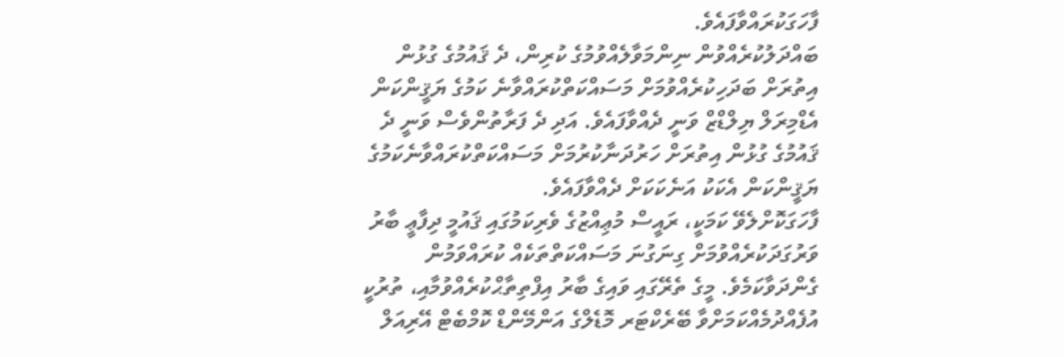ފާހަގަކުރައްވާފައެވެ.
ބައްދަލުކުރެއްވުން ނިންމަވާލެއްވުމުގެ ކުރިން، ދެ ޤައުމުގެ ގުޅުން އިތުރަށް ބަދަހިކުރެއްވުމަށް މަސައްކަތްކުރައްވާނެ ކަމުގެ ޔަޤީންކަން އެޑްމިރަލް ޔިލްޑްޒް ވަނީ ދެއްވާފައެވެ. އަދި ދެ ފަރާތުންވެސް ވަނީ ދެ ޤައުމުގެ ގުޅުން އިތުރަށް ހަރުދަނާކުރުމަށް މަސައްކަތްކުރައްވާނެކަމުގެ ޔަޤީންކަން އެކަކު އަނެކަކަށް ދެއްވާފައެވެ.
ފާހަގަކޮށްލެވޭ ކަމަކީ، ރައީސް މުޢިއްޒުގެ ވެރިކަމުގައި ޤައުމީ ދިފާޢީ ބާރު ވަރުގަދަކުރެއްވުމަށް ގިނަގުނަ މަސައްކަތްތަކެއް ކުރައްވަމުން ގެންދަވާކަމެވެ. މީގެ ތެރޭގައި ވައިގެ ބާރު އިފްތިތާޙްކުރެއްވުމާއި، ތުރުކީ އުފެއްދުމެއްކަމަށްވާ ބޭރެކްޓަރ މޮޑެލްގެ އަންމޭންޑް ކޮމްބެޓް އޭރިއަލް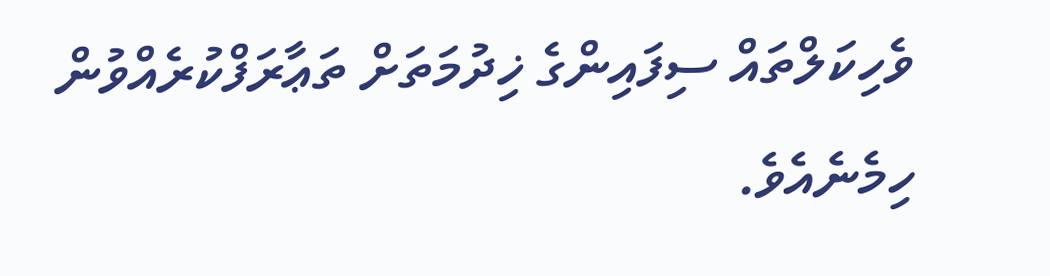ވެހިކަލްތައް ސިފައިންގެ ޚިދުމަތަށް ތަޢާރަފްކުރެއްވުން ހިމެނެއެވެ.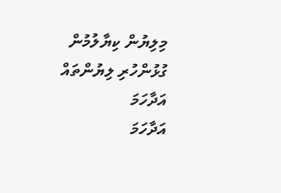މިލިޔުން ކިޔާލުމުން
ގުޅުންހުރި ލިޔުންތައް
އަދާހަމަ
އަދާހަމަ